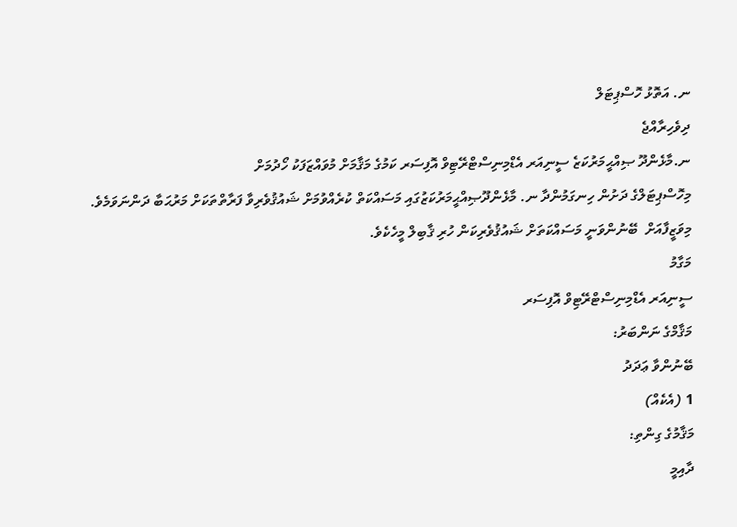ނ. އަތޮޅު ހޮސްޕިޓަލް
ދިވެހިރާއްޖެ
ނ.މާޅެންދޫ ޞިއްޙީމަރުކަޒެ ސީނިއަރ އެޑްމިނިސްޓްރޭޓިވް އޮފިސަރ ކަމުގެ މަޤާމަށް މުވައްޒަފަކު ހޯދުމަށް
މިހޮސްޕިޓަލްގެ ދަށުން ހިނގަމުންދާ ނ. މާޅެންދޫޞިއްޙީމަރުކަޒުގައި މަސައްކަތް ކުރެއްވުމަށް ޝައުޤުވެރިވާ ފަރާތްތަކަށް މަރުޙަބާ ދަންނަވަމެވެ. މިވަޒީފާއަށް  ބޭނުންވަނީ މަސައްކަތަށް ޝައުޤުވެރިކަން ހުރި ޤާބިލް މީހެކެވެ.
މަގާމު
ސީނިއަރ އެޑްމިނިސްޓްރޭޓިވް އޮފިސަރ
މަޤާމްގެ ނަންބަރު:
ބޭނުންވާ ޢަދަދު
1 (އެކެއް)
މަޤާމުގެ ގިންތި:
ދާއިމީ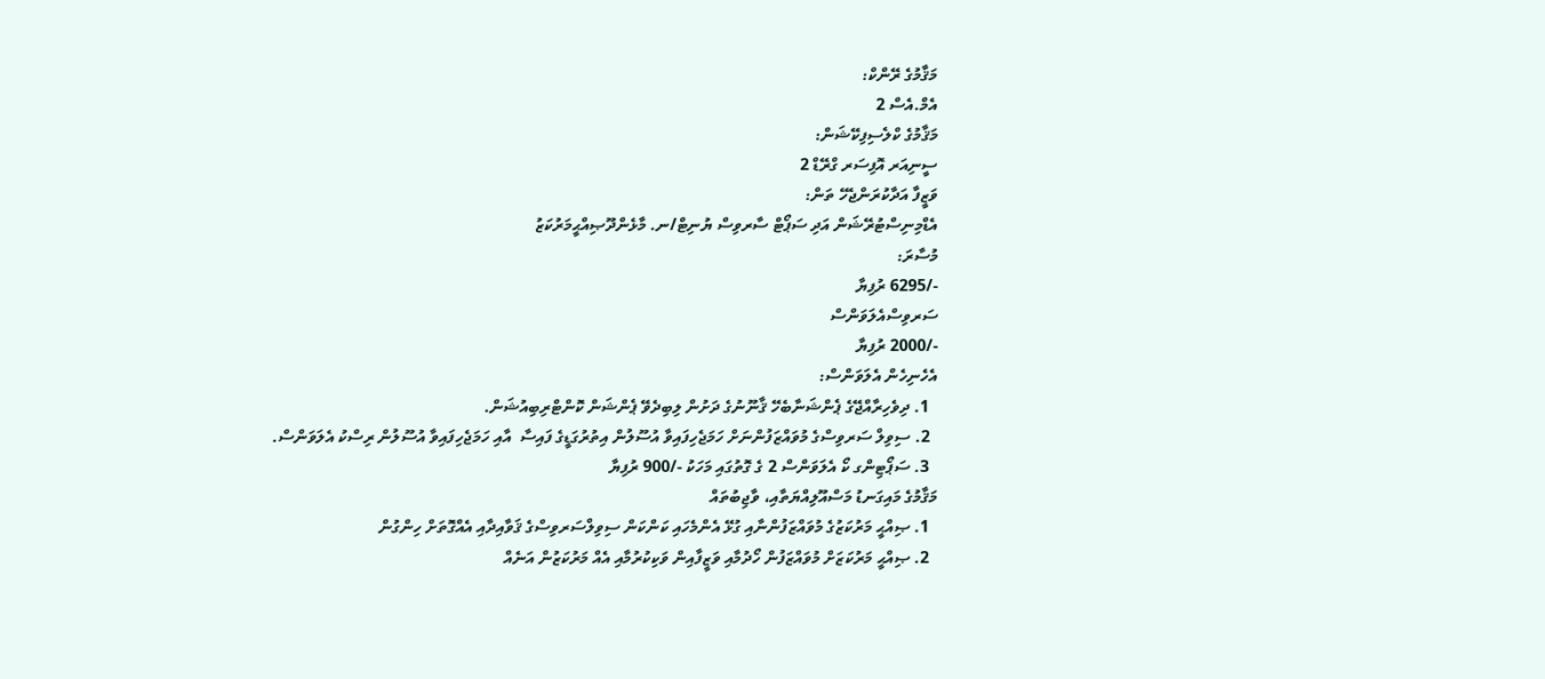މަޤާމުގެ ރޭންކް:
އެމް.އެސް 2
މަޤާމުގެ ކްލެސިފިކޭޝަން:
ސީނިއަރ އޮފިސަރ ގްރޭޑް 2
ވަޒީފާ އަދާކުރަންޖެހޭ ތަން:
އެޑްމިނިސްޓުރޭޝަން އަދި ސަޕޯޓް ސާރވިސް ޔުނިޓް/ނ. މާޅެންދޫޞިއްޙީމަރުކަޒު
މުސާރަ:
-/6295 ރުފިޔާ
ސަރވިސްއެލަވަންސް
-/2000 ރުފިޔާ
އެހެނިހެން އެލަވަންސް:
  1. ދިވެހިރާއްޖޭގެ ޕެންޝަނާބެހޭ ޤާނޫނުގެ ދަށުން ލިބިދެވޭ ޕެންޝަން ކޮންޓްރިބިއުޝަން.
  2. ސިވިލް ސަރވިސްގެ މުވައްޒަފުންނަށް ހަމަޖެހިފައިވާ އުސޫލުން އިތުރުގަޑީގެ ފައިސާ  އާއި ހަމަޖެހިފައިވާ އުސޫލުން ރިސްކު އެލަވަންސް.
  3. ސަޕޯޓިންގ ކޯ އެލަވަންސް 2 ގެ ގޮތުގައި މަހަކު -/900 ރުފިޔާ
މަޤާމުގެ މައިގަނޑު މަސްއޫލިއްޔަތާއި، ވާޖިބުތައް
  1. ޞިއްޙީ މަރުކަޒުގެ މުވައްޒަފުންނާއި ގުޅޭ އެންމެހައި ކަންކަން ސިވިލްސަރވިސްގެ ޤަވާއިދާއި އެއްގޮތަށް ހިންގުން
  2. ޞިއްޙީ މަރުކަޒަށް މުވައްޒަފުން ހޯދުމާއި ވަޒީފާއިން ވަކިކުރުމާއި އެއް މަރުކަޒުން އަނެއް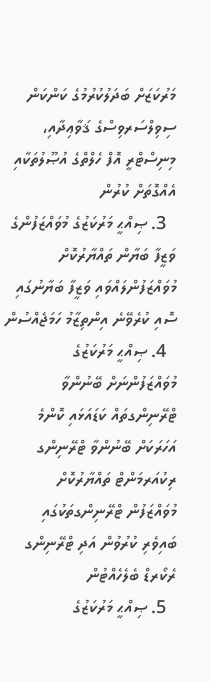މަރުކަޒަށް ބަދަލުކުރުމުގެ ކަންކަން ސިވިލްސަރވިސްގެ ޤަވާޢިދާއި، މިނިސްޓްރީ އޮފް ހެލްތްގެ އުޞޫލުތަކާއި އެއްގޮތަށް ކުރުން
  3. ޞިއްޙީ މަރުކަޒުގެ މުވައްޒަފުންގެ ވަޒީފާ ބަޔާން ތައްޔާރުކޮށް މުވައްޒަފުންލައްވައި ވަޒީފާ ބަޔާނުގައި ސޮއި ކުރެވޭނެ އިންތިޒާމު ހަމަޖެއްސުން
  4. ޞިއްޙީ މަރުކަޒުގެ މުވައްޒަފުންނަށް ބޭނުންވާ ޓްރޭނިންގތައް ކަޑައަޅައި ކޮންމެ އަހަރަކަށް ބޭނުންވާ ޓްރޭނިންގ ރިކުއަރމަންޓް ތައްޔާރުކޮށް މުވައްޒަފުން ޓްރޭނިންގތަކުގައި ބައިވެރި ކުރުވުން އަދި ޓްރޭނިންގ ރެކޯރޑް ބެލެހެއްޓުން
  5. ޞިއްޙީ މަރުކަޒުގެ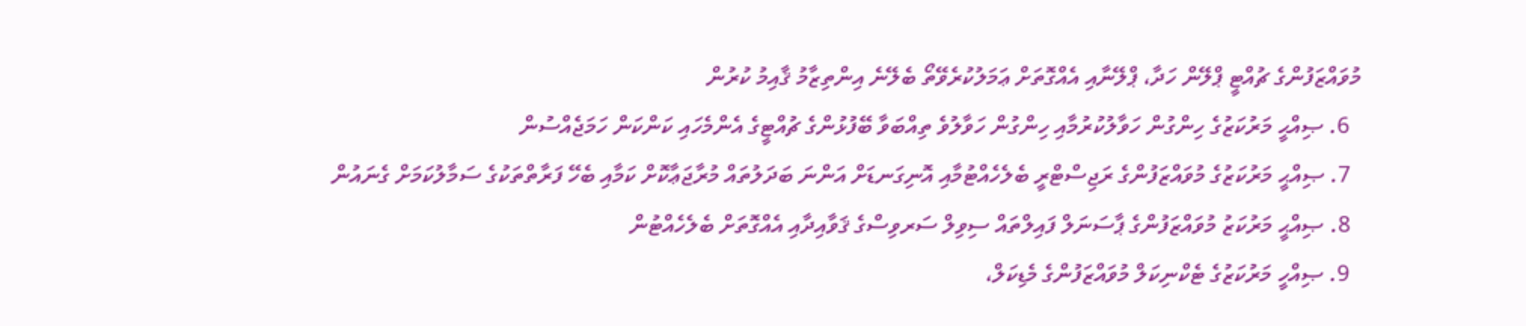މުވައްޒަފުންގެ ޗުއްޓީ ޕްލޭން ހަދާ، ޕްލޭނާއި އެއްގޮތަށް ޢަމަލުކުރެވޭތޯ ބެލޭނެ އިންތިޒާމު ޤާއިމު ކުރުން
  6. ޞިއްޙީ މަރުކަޒުގެ ހިންގުން ހަވާލުކުރުމާއި ހިންގުން ހަވާލުވެ ތިއްބަވާ ބޭފުޅުންގެ ޗުއްޓީގެ އެންމެހައި ކަންކަން ހަމަޖެއްސުން
  7. ޞިއްޙީ މަރުކަޒުގެ މުވައްޒަފުންގެ ރަޖިސްޓްރީ ބެލެހެއްޓުމާއި އޮނިގަނޑަށް އަންނަ ބަދަލުތައް މުރާޖަޢާކޮށް ކަމާއި ބެހޭ ފަރާތްތަކުގެ ސަމާލުކަމަށް ގެނައުން
  8. ޞިއްޙީ މަރުކަޒު މުވައްޒަފުންގެ ޕާސަނަލް ފައިލްތައް ސިވިލް ސަރވިސްގެ ޤަވާއިދާއި އެއްގޮތަށް ބެލެހެއްޓުން
  9. ޞިއްހީ މަރުކަޒުގެ ޓެކްނިކަލް މުވައްޒަފުންގެ މެޑިކަލް،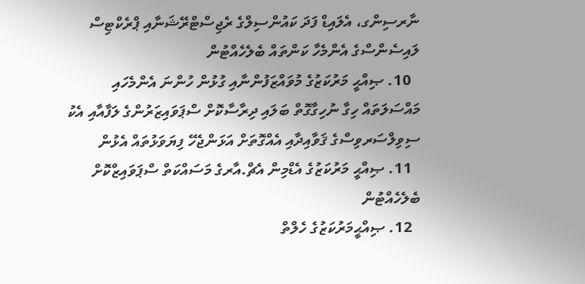ނާރސިންގ، އެލައިޑް ފަދަ ކައުންސިލްގެ ރެޖިސްޓްރޭޝަނާއި ޕްރެކްޓިސް ލައިސެންސްގެ އެންމެހާ ކަންތައް ބެލެހެއްޓުން
  10. ޞިއްޙީ މަރުކަޒުގެ މުވައްޒަފުންނާއި ގުޅުން ހުންނަ އެންމެހައި މައްސަލަތައް ހިގާ ނުހިގާގޮތް ބަލައި ދިރާސާކޮށް ސްޕަވައިޒަރުންގެ ލަފާއާއި އެކު ސިވިލްސަރވިސްގެ ޤަވާއިދާއި އެއްގޮތަށް އަޅަންޖެހޭ ފިޔަވަޅުތައް އެޅުން
  11. ޞިއްޙީ މަރުކަޒުގެ އެޑްމިން އެޗް.އާރގެ މަސައްކަތް ސްޕަވައިޒްކޮށް ބެލެހެއްޓުން
  12. ޞިއްޙީމަރުކަޒުގެ ހެލްތް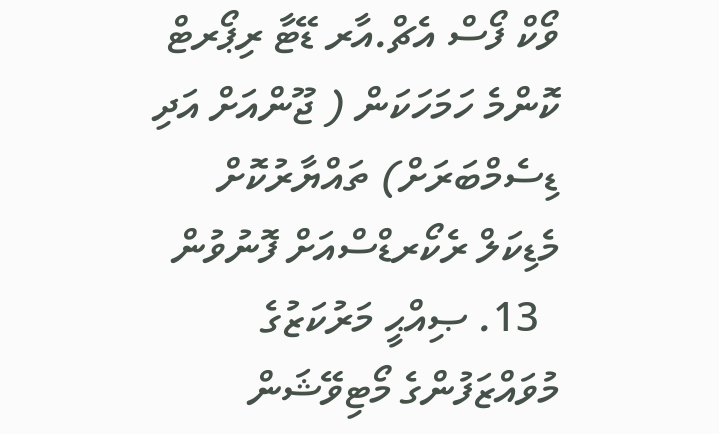ވޯކް ފޯސް އެޗް.އާރ ޑޭޓާ ރިޕޯރޓް ކޮންމެ ހަމަހަކަން ( ޖޫންއަށް އަދި ޑިސެމްބަރަށް) ތައްޔާރުކޮށް މެޑިކަލް ރެކޯރޑްސްއަށް ފޮނުވުން
  13. ޞިއްޙީ މަރުކަޒުގެ މުވައްޒަފުންގެ މޯޓިވޭޝަން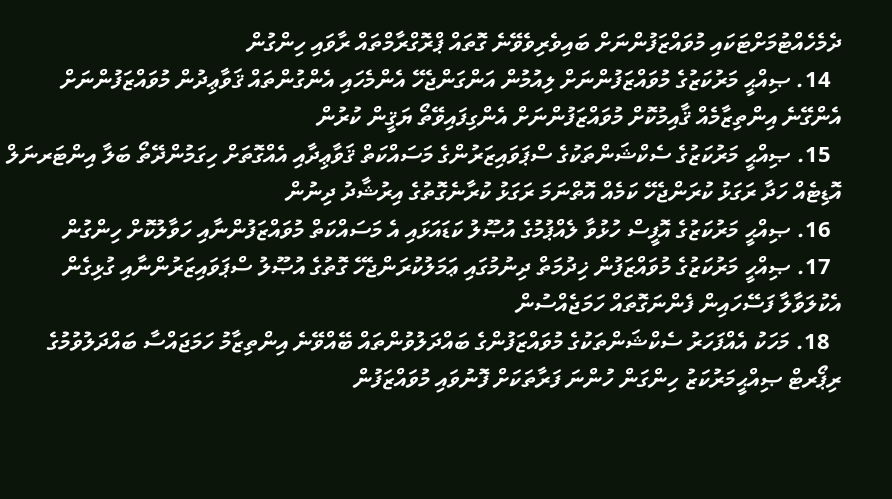ދެމެހެއްޓުމަށްޓަކައި މުވައްޒަފުންނަށް ބައިވެރިވެވޭނެ ގޮތައް ޕްރޮގްރާމްތައް ރާވައި ހިންގުން
  14. ޞިއްޙީ މަރުކަޒުގެ މުވައްޒަފުންނަށް ލިއުމުން އަންގަންޖެހޭ އެންމެހައި އެންގުންތައް ޤަވާޢިދުން މުވައްޒަފުންނަށް އެންގޭނެ އިންތިޒާމެއް ޤާއިމުކޮށް މުވައްޒަފުންނަށް އެންގިފައިވޭތޯ ޔަޤީން ކުރުން
  15. ޞިއްޙީ މަރުކަޒުގެ ސެކްޝަންތަކުގެ ސްޕަވައިޒަރުންގެ މަސައްކަތް ޤަވާޢިދާއި އެއްގޮތަށް ހިގަމުންދޭތޯ ބަލާ އިންޓަރނަލް އޮޑިޓެއް ހަދާ ރަގަޅު ކުރަންޖެހޭ ކަމެއް އޮތްނަމަ ރަގަޅު ކުރާނެގޮތުގެ އިރުޝާދު ދިނުން
  16. ޞިއްޙީ މަރުކަޒުގެ އޮފީސް ހުޅުވާ ލެއްޕުމުގެ އުޞޫލު ކަޑައަޅައި އެ މަސައްކަތް މުވައްޒަފުންނާއި ހަވާލުކޮށް ހިންގުން
  17. ޞިއްހީ މަރުކަޒުގެ މުވައްޒަފުން ޚިދުމަތް ދިނުމުގައި ޢަމަލުކުރަންޖެހޭ ގޮތުގެ އުޞޫލު ސްޕަވައިޒަރުންނާއި ގުޅިގެން އެކުލަވާލާ ފަސޭހައިން ފެންނަގޮތައް ހަމަޖެއްސުން
  18. މަހަކު އެއްފަހަރު ސެކްޝަންތަކުގެ މުވައްޒަފުންގެ ބައްދަލުވުންތައް ބޭއްވޭނެ އިންތިޒާމު ހަމަޖައްސާ ބައްދަލުވުމުގެ ރިޕޯރޓް ޞިއްޙީމަރުކަޒު ހިންގަން ހުންނަ ފަރާތަކަށް ފޮނުވައި މުވައްޒަފުން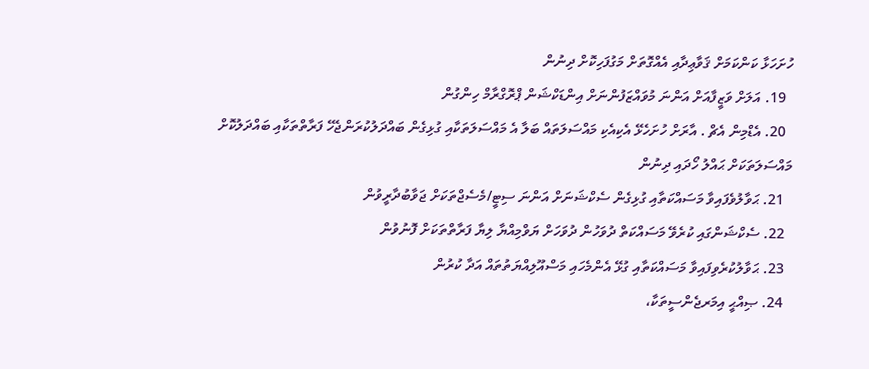ހުށަހަޅާ ކަންކަމަށް ޤަވާޢިދާއި އެއްގޮތަށް މަގުފަހިކޮށް ދިނުން
  19. އަލަށް ވަޒީފާއަށް އަންނަ މުވައްޒަފުންނަށް އިންޑަކްޝަން ޕްރޮގްރާމް ހިންގުން
  20. އެޑްމިން އެޗް . އާރަށް ހުށަހެޅޭ އެކިއެކި މައްސަލަތައް ބަލާ އެ މައްސަލަތަކާއި ގުޅިގެން ބައްދަލުކުރަންޖެހޭ ފަރާތްތަކާއި ބައްދަލުކޮށް މައްސަލަތަކަށް ޙައްލު ހޯދައި ދިނުން
  21. ޙަވާލުވެފައިވާ މަސައްކަތާއި ގުޅިގެން ސެކްޝަނަށް އަންނަ ސިޓީ/މެސެޖްތަކަށް ޖަވާބުދާރީވުން
  22. ސެކްޝަންގައި ކުރެވޭ މަސައްކަތް ދުވަހުން ދުވަހަށް ޔަވްމިއްޔާ ލިޔާ ފަރާތްތަކަށް ފޮނުވުން
  23. ޙަވާލުކުރެވިފައިވާ މަސައްކަތާއި ގުޅޭ އެންމެހައި މަސްއޫލިއްޔަތުތައް އަދާ ކުރުން
  24. ޞިއްޙީ އިމަރޖެންސީތަކާ،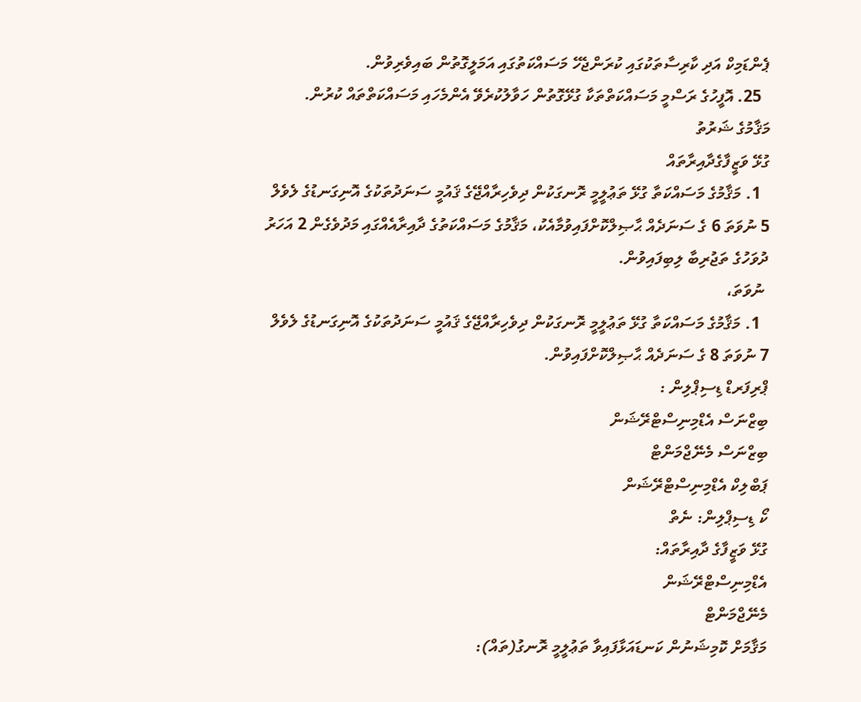ޕެންޑަމިކް އަދި ކާރިސާތަކުގައި ކުރަންޖެހޭ މަސައްކަތުގައި އަމަލީގޮތުން ބައިވެރިވުން.
  25. އޮފީހުގެ ރަސްމީ މަސައްކަތްތަކާ ގުޅޭގޮތުން ހަވާލުކުރެވޭ އެންމެހައި މަސައްކަތްތައް ކުރުން.
މަޤާމުގެ ޝަރުތު
ގުޅޭ ވަޒީފާގެދާއިރާތައް
  1. މަޤާމުގެ މަސައްކަތާ ގުޅޭ ތަޢުލީމީ ރޮނގަކުން ދިވެހިރާއްޖޭގެ ޤައުމީ ސަނަދުތަކުގެ އޮނިގަނޑުގެ ލެވެލް 5 ނުވަތަ 6 ގެ ސަނަދެއް ޙާޞިލްކޮށްފައިވުމާއެކު، މަޤާމުގެ މަސައްކަތުގެ ދާއިރާއެއްގައި މަދުވެގެން 2 އަހަރު ދުވަހުގެ ތަޖުރިބާ ލިބިފައިވުން.
 ނުވަތަ،
  1. މަޤާމުގެ މަސައްކަތާ ގުޅޭ ތަޢުލީމީ ރޮނގަކުން ދިވެހިރާއްޖޭގެ ޤައުމީ ސަނަދުތަކުގެ އޮނިގަނޑުގެ ލެވެލް 7 ނުވަތަ 8 ގެ ސަނަދެއް ޙާޞިލްކޮށްފައިވުން.
ޕްރިފަރޑް ޑިސިޕްލިން :
ބިޒްނަސް އެޑްމިނިސްޓްރޭޝަން
ބިޒްނަސް މެނޭޖްމަންޓް
ޕަބްލިކް އެޑްމިނިސްޓްރޭޝަން
ކޯ ޑިސިޕްލިން: ނެތް
ގުޅޭ ވަޒީފާގެ ދާއިރާތައް:
އެޑްމިނިސްޓްރޭޝަން
މެނޭޖްމަންޓް
މަޤާމަށް ކޮމިޝަނުން ކަނޑައަޅާފައިވާ ތަޢުލީމީ ރޮނގު(ތައް):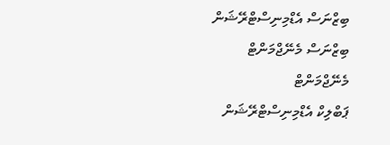ބިޒްނަސް އެޑްމިނިސްޓްރޭޝަން
ބިޒްނަސް މެނޭޖްމަންޓް
މެނޭޖްމަންޓް
ޕަބްލިކް އެޑްމިނިސްޓްރޭޝަން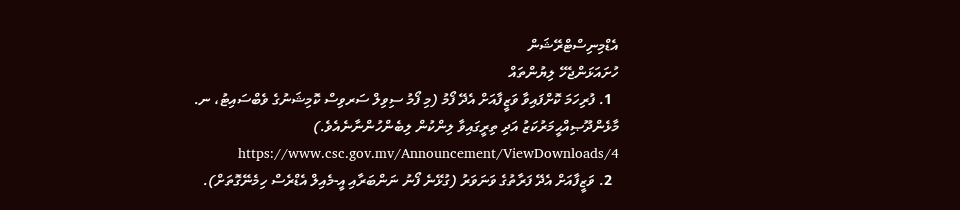އެޑްމިނިސްޓްރޭޝަން
ހުށައަޅަންޖެހޭ ލިޔުންތައް
  1. ފުރިހަމަ ކޮށްފައިވާ ވަޒީފާއަށް އެދޭ ފޯމު (މި ފޯމު ސިވިލް ސަރވިސް ކޮމިޝަނުގެ ވެބްސައިޓު، ނ. މާޅެންދޫޞިއްޙީމަރުކަޒު އަދި ތިރީގައިވާ ލިންކުން ލިބެންހުންނާނެއެވެ.) https://www.csc.gov.mv/Announcement/ViewDownloads/4
  2. ވަޒީފާއަށް އެދޭ ފަރާތުގެ ވަނަވަރު (ގުޅޭނެ ފޯނު ނަންބަރާއި އީ-މެއިލް އެޑްރެސް ހިމެނޭގޮތަށް).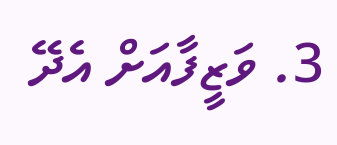3. ވަޒީފާއަށް އެދޭ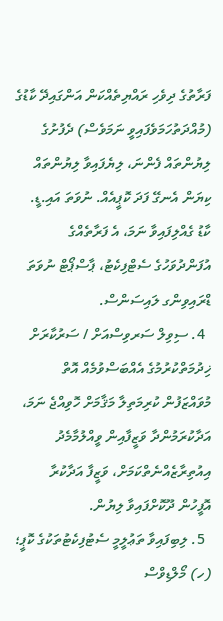ފަރާތުގެ ދިވެހި ރައްޔިތެއްކަން އަންގައިދޭ ކާޑުގެ (މުއްދަތުހަމަވެފައިވީ ނަމަވެސް) ދެފުށުގެ ލިޔުންތައް ފެންނަ، ލިޔެފައިވާ ލިޔުންތައް ކިޔަން އެނގޭ ފަދަ ކޮޕީއެއް. ނުވަތަ އައި.ޑީ. ކާޑު ގެއްލިފައިވާ ނަމަ، އެ ފަރާތެއްގެ އުފަންދުވަހުގެ ސެޓްފިކެޓު، ޕާސްޕޯޓް ނުވަތަ ޑްރައިވިންގ ލައިސަންސް.
  4. ސިވިލް ސަރވިސްއަށް / ސަރުކާރަށް ޚިދުމަތްކުރުމުގެ އެއްބަސްވުމެއް އޮތް މުވައްޒަފުން ކުރިމަތިލާ މަޤާމަށް ހޮވިއްޖެ ނަމަ، އަދާކުރަމުންދާ ވަޒީފާއިން ވީއްލުމާމެދު އިއުތިރާޒެއްނެތްކަމަށް، ވަޒީފާ އަދާކުރާ އޮފީހުން ދޫކޮށްފައިވާ ލިޔުން.
  5. ލިބިފައިވާ ތަޢުލީމީ ސެޓުފިކެޓުތަކުގެ ކޮޕީ؛
(ހ) މޯލްޑިވްސް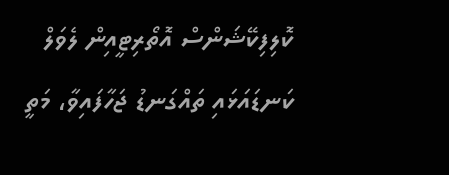ކޮލިފިކޭޝަންސް އޮތޯރިޓީއިން ލެވަލް ކަނޑައަޅައި ތައްގަނޑު ޖަހާފައިވާ، މަތީ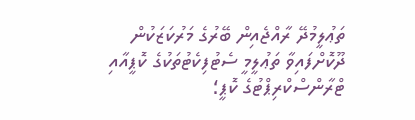ތަޢުލީމުދޭ ރާއްޖެއިން ބޭރުގެ މަރުކަޒަކުން ދޫކޮށްފައިވާ ތަޢުލީމީ ސެޓުފިކެޓުތަކުގެ ކޮޕީއާއި ޓްރާންސްކްރިޕްޓުގެ ކޮޕީ؛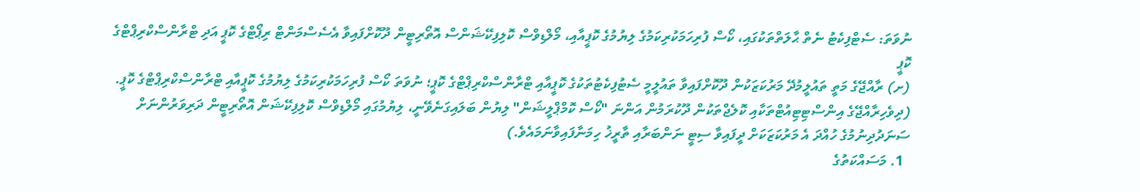ނުވަތަ: ސެޓްފިކެޓު ނެތް ޙާލަތްތަކުގައި، ކޯސް ފުރިހަމަކުރިކަމުގެ ލިޔުމުގެ ކޮޕީއާއި، މޯލްޑިވްސް ކޮލިފިކޭޝަންސް އޮތޯރިޓީން ދޫކޮށްފައިވާ އެސެސްމަންޓް ރިޕޯޓްގެ ކޮޕީ އަދި ޓްރާންސްކްރިޕްޓްގެ ކޮޕީ
(ށ) ރާއްޖޭގެ މަތީ ތައުލީމުދޭ މަރުކަޒަކުން ދޫކޮށްފައިވާ ތައުލީމީ ސެޓުފިކެޓުތަކުގެ ކޮޕީއާއި ޓްރާންސްކްރިޕްޓްގެ ކޮޕީ؛ ނުވަތަ ކޯސް ފުރިހަމަކުރިކަމުގެ ލިޔުމުގެ ކޮޕީއާއި ޓްރާންސްކްރިޕްޓްގެ ކޮޕީ. (ދިވެހިރާއްޖޭގެ އިންސްޓިޓިއުޓްތަކާއި ކޮލެޖްތަކުން ދޫކުރަމުން އަންނަ "ކޯސް ކޮމްޕްލީޝަން" ލިޔުން ބަލައިގަނެވޭނީ، ލިޔުމުގައި މޯލްޑިވްސް ކޮލިފިކޭޝަން އޮތޯރިޓީން ދަރިވަރުންނަށް ސަނަދުދިނުމުގެ ހުއްދަ އެ މަރުކަޒަކަށް ދީފައިވާ ސިޓީ ނަންބަރާއި ތާރީޚު ހިމަނާފައިވާނަމައެވެ.)
  1. މަސައްކަތުގެ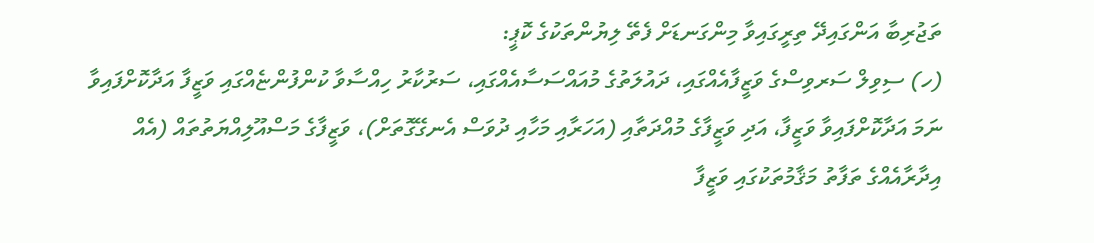ތަޖުރިބާ އަންގައިދޭ ތިރީގައިވާ މިންގަނޑަށް ފެތޭ ލިޔުންތަކުގެ ކޮޕީ:
(ހ) ސިވިލް ސަރވިސްގެ ވަޒީފާއެއްގައި، ދައުލަތުގެ މުއައްސަސާއެއްގައި، ސަރުކާރު ހިއްސާވާ ކުންފުންޏެއްގައި ވަޒީފާ އަދާކޮށްފައިވާ ނަމަ އަދާކޮށްފައިވާ ވަޒީފާ، އަދި ވަޒީފާގެ މުއްދަތާއި (އަހަރާއި މަހާއި ދުވަސް އެނގޭގޮތަށް)، ވަޒީފާގެ މަސްއޫލިއްޔަތުތައް (އެއް އިދާރާއެއްގެ ތަފާތު މަޤާމުތަކުގައި ވަޒީފާ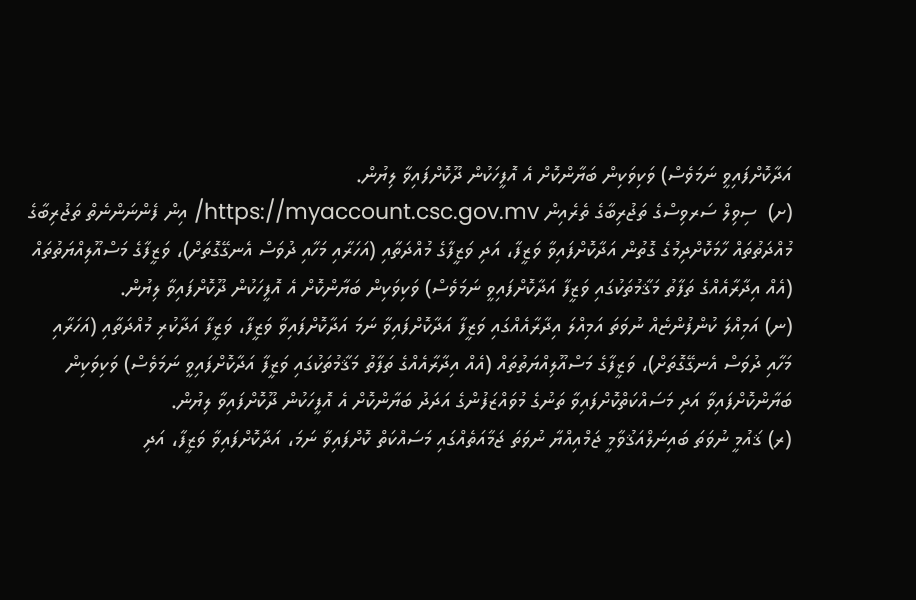އަދާކޮށްފައިވީ ނަމަވެސް) ވަކިވަކިން ބަޔާންކޮށް އެ އޮފީހަކުން ދޫކޮށްފައިވާ ލިޔުން.
(ށ)  ސިވިލް ސަރވިސްގެ ތަޖުރިބާގެ ތެރެއިން https://myaccount.csc.gov.mv/ އިން ފެންނަންނެތް ތަޖުރިބާގެ މުއްދަތުތައް ހާމަކޮށްދިމުގެ ގޮތުން އަދާކޮށްފައިވާ ވަޒީފާ، އަދި ވަޒީފާގެ މުއްދަތާއި (އަހަރާއި މަހާއި ދުވަސް އެނގޭގޮތަށް)، ވަޒީފާގެ މަސްއޫލިއްޔަތުތައް (އެއް އިދާރާއެއްގެ ތަފާތު މަޤާމުތަކުގައި ވަޒީފާ އަދާކޮށްފައިވީ ނަމަވެސް) ވަކިވަކިން ބަޔާންކޮށް އެ އޮފީހަކުން ދޫކޮށްފައިވާ ލިޔުން.
(ނ) އަމިއްލަ ކުންފުންޏެއް ނުވަތަ އަމިއްލަ އިދާރާއެއްގައި ވަޒީފާ އަދާކޮށްފައިވާ ނަމަ އަދާކޮށްފައިވާ ވަޒީފާ، ވަޒީފާ އަދާކުރި މުއްދަތާއި (އަހަރާއި މަހާއި ދުވަސް އެނގޭގޮތަށް)، ވަޒީފާގެ މަސްއޫލިއްޔަތުތައް (އެއް އިދާރާއެއްގެ ތަފާތު މަޤާމުތަކުގައި ވަޒީފާ އަދާކޮށްފައިވީ ނަމަވެސް) ވަކިވަކިން ބަޔާންކޮށްފައިވާ އަދި މަސައްކަތްކޮށްފައިވާ ތަނުގެ މުވައްޒަފުންގެ އަދަދު ބަޔާންކޮށް އެ އޮފީހަކުން ދޫކޮށްފައިވާ ލިޔުން.
(ރ) ޤައުމީ ނުވަތަ ބައިނަލްއަޤުވާމީ ޖަމްއިއްޔާ ނުވަތަ ޖަމާއަތެއްގައި މަސައްކަތް ކޮށްފައިވާ ނަމަ، އަދާކޮށްފައިވާ ވަޒީފާ، އަދި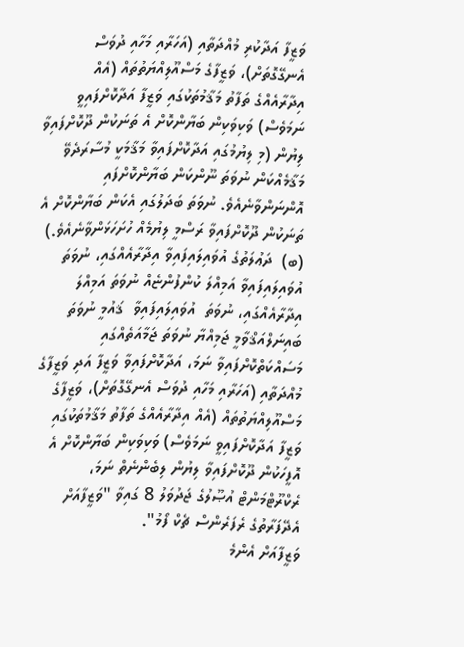ވަޒީފާ އަދާކުރި މުއްދަތާއި (އަހަރާއި މަހާއި ދުވަސް އެނގޭގޮތަށް)، ވަޒީފާގެ މަސްއޫލިއްޔަތުތައް (އެއް އިދާރާއެއްގެ ތަފާތު މަޤާމުތަކުގައި ވަޒީފާ އަދާކޮށްފައިވީ ނަމަވެސް) ވަކިވަކިން ބަޔާންކޮށް އެ ތަނަކުން ދޫކޮށްފައިވާ ލިޔުން (މި ލިޔުމުގައި އަދާކޮށްފައިވާ މަޤާމަކީ މުސާރަދެވޭ މަޤާމެއްކަން ނުވަތަ ނޫންކަން ބަޔާންކޮށްފައި އޮންނަންވާނެއެވެ. ނުވަތަ ބަދަލުގައި އެކަން ބަޔާންކޮށް އެ ތަނަކުން ދޫކޮށްފައިވާ ރަސްމީ ލިޔުމެއް ހުށަހަޅަންވާނެއެވެ.)
(ބ)  ދަޢުލަތުގެ އުވައިލައިފައިވާ އިދާރާއެއްގައި، ނުވަތަ އުވައިލައިފައިވާ އަމިއްލަ ކުންފުންޏެއް ނުވަތަ އަމިއްލަ އިދާރާއެއްގައި، ނުވަތަ  އުވައިލައިފައިވާ  ޤައުމީ ނުވަތަ  ބައިނަލްއަޤްވާމީ ޖަމިއްޔާ ނުވަތަ ޖަމާއަތެއްގައި މަސައްކަތްކޮށްފައިވާ ނަމަ، އަދާކޮށްފައިވާ ވަޒީފާ އަދި ވަޒީފާގެ މުއްދަތާއި (އަހަރާއި މަހާއި ދުވަސް އެނގޭގޮތަށް)، ވަޒީފާގެ މަސްއޫލިއްޔަތުތައް (އެއް އިދާރާއެއްގެ ތަފާތު މަޤާމުތަކުގައި ވަޒީފާ އަދާކޮށްފައިވީ ނަމަވެސް) ވަކިވަކިން ބަޔާންކޮށް އެ އޮފީހަކުން ދޫކޮށްފައިވާ ލިޔުން ލިބެންނެތް ނަމަ، ރެކްރޫޓްމަންޓް އުޞޫލުގެ ޖަދުވަލު 8 ގައިވާ "ވަޒީފާއަށް އެދޭފަރާތުގެ ރެފަރެންސް ޗެކް ފޯމު".
ވަޒީފާއަށް އެންމެ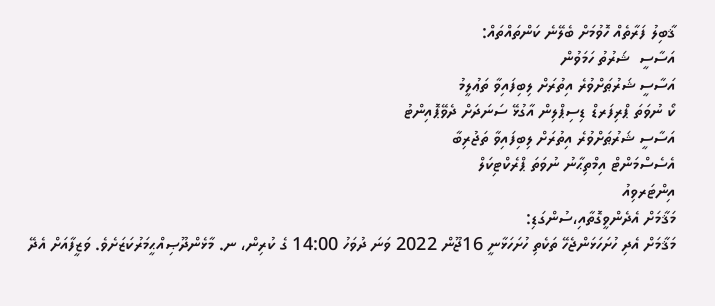ޤާބިލު ފަރާތެއް ހޮވުމަށް ބެލޭނެ ކަންތައްތައް:
އަސާސީ  ޝަރުތު ހަމަވުން
އަސާސީ ޝަރުޠަށްވުރެ އިތުރަށް ލިބިފައިވާ ތަޢުލީމު
ކޯ ނުވަތަ ޕްރިފަރޑް ޑިސިޕްލިން އާގުޅޭ ސަނަދަށް ދެވޭޕޮއިންޓު
އަސާސީ ޝަރުޠަށްވުރެ އިތުރަށް ލިބިފައިވާ ތަޖުރިބާ
އެސެސްމަންޓް އިމްތިޙާނު ނުވަތަ ޕްރެކްޓިކަލް
އިންޓަރވިއު
މަޤާމަށް އެދެންވީގޮތާއި،ސުންގަޑި:
މަޤާމަށް އެދި ހުށަހަޅަންޖެހޭ ތަކެތި ހުށަހަޅާނީ 16ޖޫން 2022 ވަނަ ދުވަހު 14:00 ގެ ކުރިން، ނ. މާޅެންދޫޞިއްޙީމަރުކަޒަށެވެ. ވަޒީފާއަށް އެދޭ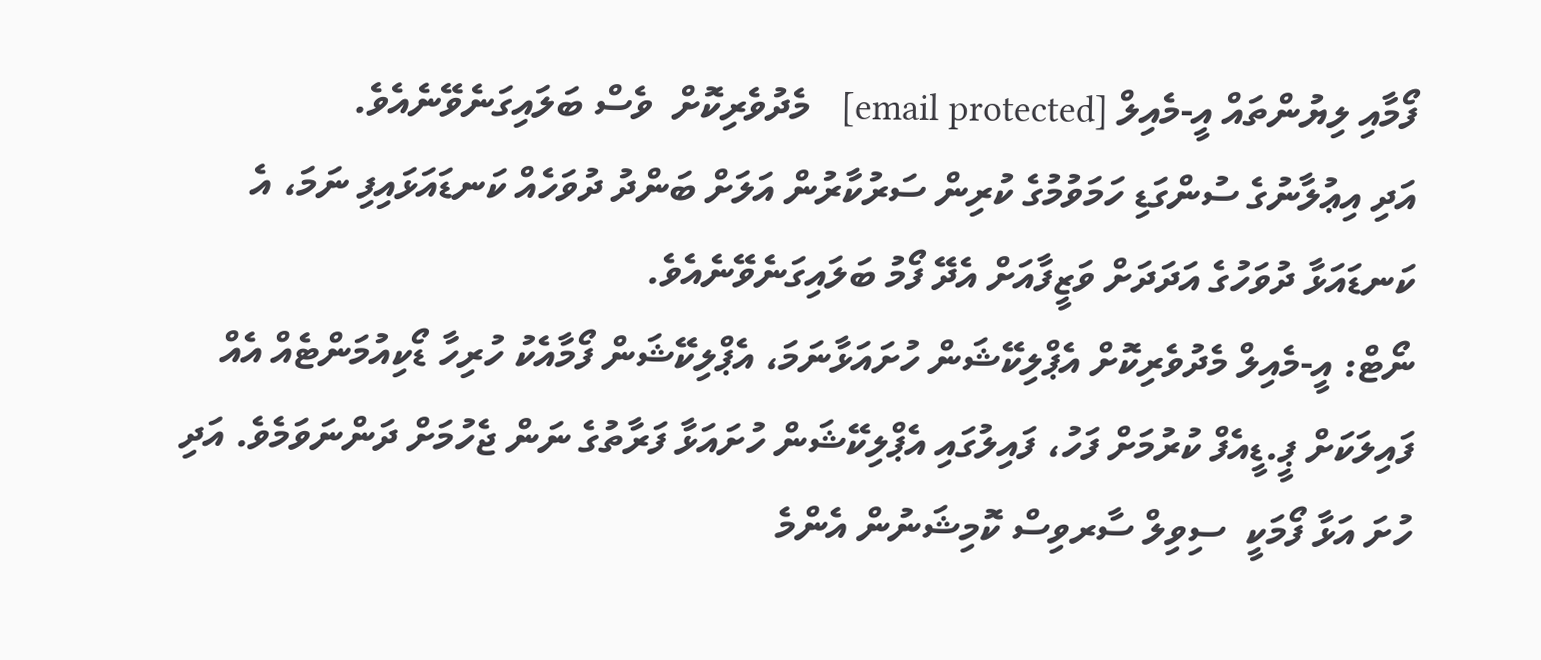ފޯމާއި ލިޔުންތައް އީ-މެއިލް [email protected]   މެދުވެރިކޮށް  ވެސް ބަލައިގަނެވޭނެއެވެ.
އަދި އިޢުލާނުގެ ސުންގަޑި ހަމަވުމުގެ ކުރިން ސަރުކާރުން އަލަށް ބަންދު ދުވަހެއް ކަނޑައަޅައިފި ނަމަ، އެ ކަނޑައަޅާ ދުވަހުގެ އަދަދަށް ވަޒީފާއަށް އެދޭ ފޯމު ބަލައިގަނެވޭނެއެވެ.
ނޯޓް: އީ-މެއިލް މެދުވެރިކޮށް އެޕްލިކޭޝަން ހުށައަޅާނަމަ، އެޕްލިކޭޝަން ފޯމާއެކު ހުރިހާ ޑޯކިއުމަންޓެއް އެއް ފައިލަކަށް ޕީ.ޑީއެފް ކުރުމަށް ފަހު، ފައިލުގައި އެޕްލިކޭޝަން ހުށައަޅާ ފަރާތުގެ ނަން ޖެހުމަށް ދަންނަވަމެވެ. އަދި ހުށަ އަޅާ ފޯމަކީ  ސިވިލް ސާރވިސް ކޮމިޝަނުން އެންމެ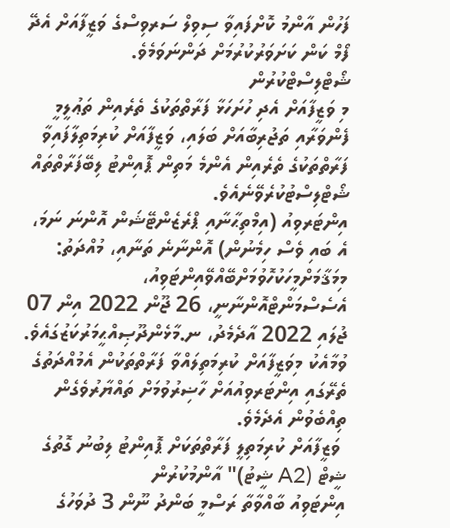ފަހުން އާންމު ކޮށްފައިވާ ސިވިލް ސަރވިސްގެ ވަޒީފާއަށް އެދޭ ފޯމް ކަން ކަށަވަރުކުރުމަށް ދަންނަވަމެވެ.
ޝޯޓްލިސްޓްކުރުން
މި ވަޒީފާއަށް އެދި ހުށަހަޅާ ފަރާތްތަކުގެ ތެރެއިން ތަޢުލީމީ ފެންވަރާއި ތަޖުރިބާއަށް ބަލައި، ވަޒީފާއަށް ކުރިމަތިލާފައިވާ ފަރާތްތަކުގެ ތެރެއިން އެންމެ މަތިން ޕޮއިންޓު ލިބޭފަރާތްތައް ޝޯޓްލިސްޓުކުރެވޭނެއެވެ.
އިންޓަރވިއު (އިމްތިޙާނާއި ޕްރެޒެންޓޭޝަން އޮންނަ ނަމަ، އެ ބައި ވެސް ހިމެނުން) އޮންނާނެ ތަނާއި، މުއްދަތު:
މިމަޤާމަށްމީހަކުހޮވުމަށްބޭއްވޭއިންޓަވިއު، އެސެސްމަންޓްއޮންނާނީ، 26 ޖޫން 2022 އިން 07 ޖުލައި 2022 އާދެމެދު، ނ.މާޅެންދޫޞިއްޙީމަރުކަޒުގައެވެ. ވުމާއެކު މިވަޒީފާއަށް ކުރިމަތިލައްވާ ފަރާތްތަކުން އެމުއްދަތުގެ ތެރޭގައި އިންޓަރވިއުއަށް ހާޟިރުވުމަށް ތައްޔާރުވެގެން ތިއްބެވުން އެދެމެވެ.
 ވަޒީފާއަށް ކުރިމަތިލީ ފަރާތްތަކަށް ޕޮއިންޓު ލިބުނު ގޮތުގެ ޝީޓް (A2 ޝީޓު)" އާންމުކުރުން
އިންޓަވިއު ބާއްވާތާ ރަސްމީ ބަންދު ނޫން 3 ދުވަހުގެ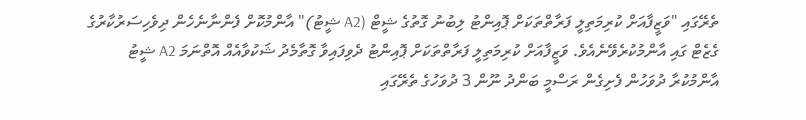ތެރޭގައި "ވަޒީފާއަށް ކުރިމަތިލީ ފަރާތްތަކަށް ޕޮއިންޓު ލިބުނު ގޮތުގެ ޝީޓް (A2 ޝީޓު)" އާންމުކޮށް ފެންނާނެހެން ދިވެހިސަރުކާރުގެ ގެޒެޓް ގައި އާންމުކުރެވޭނެއެވެ. ވަޒީފާއަށް ކުރިމަތިލީ ފަރާތްތަކަށް ޕޮއިންޓު ދެވިފައިވާ ގޮތާމެދު ޝަކުވާއެއް އޮތްނަމަ A2 ޝީޓު އާންމުކުރާ ދުވަހުން ފެށިގެން ރަސްމީ ބަންދު ނޫން 3 ދުވަހުގެ ތެރޭގައި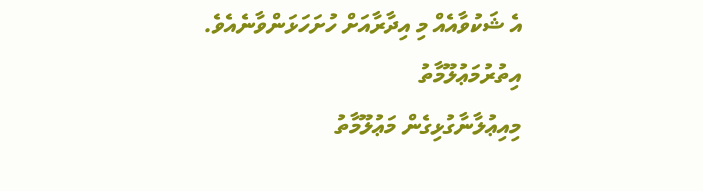އެ ޝަކުވާއެއް މި އިދާރާއަށް ހުށަހަޅަންވާނެއެވެ.
އިތުރުމަޢުލޫމާތު
މިއިޢުލާނާގުޅިގެން މަޢުލޫމާތު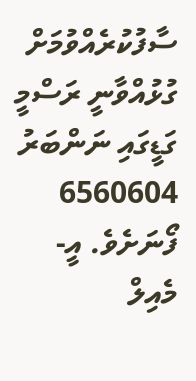ސާފުކުރެއްވުމަށް ގުޅުއްވާނީ ރަސްމީ ގަޑީގައި ނަންބަރު 6560604 ފޯނަށެވެ. އީ-މެއިލް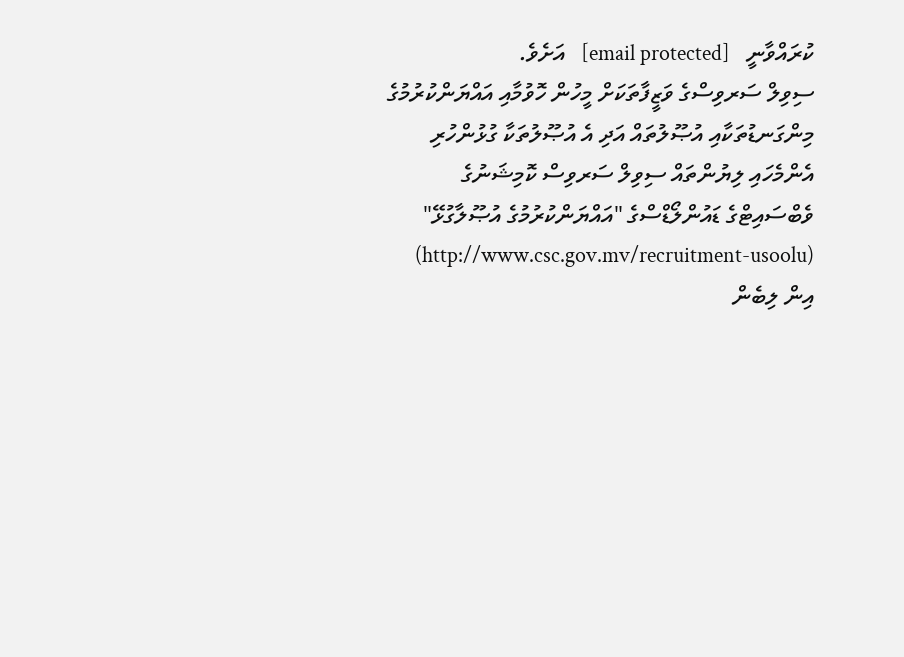ކުރައްވާނީ   [email protected]   އަށެވެ.
ސިވިލް ސަރވިސްގެ ވަޒީފާތަކަށް މީހުން ހޮވުމާއި އައްޔަންކުރުމުގެ މިންގަނޑުތަކާއި އުޞޫލުތައް އަދި އެ އުޞޫލުތަކާ ގުޅުންހުރި އެންމެހައި ލިޔުންތައް ސިވިލް ސަރވިސް ކޮމިޝަނުގެ ވެބްސައިޓްގެ ޑައުންލޯޑްސްގެ "އައްޔަންކުރުމުގެ އުޞޫލާގުޅޭ" (http://www.csc.gov.mv/recruitment-usoolu) އިން ލިބެން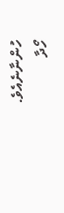ހުންނާނެއެވެ.
ހޯދާ